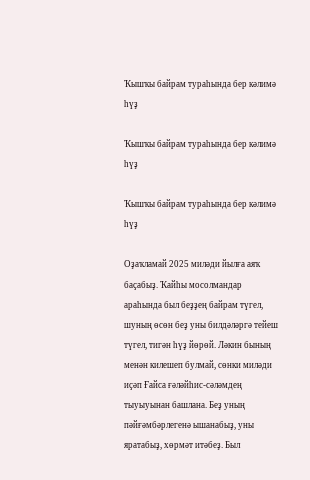Ҡышҡы байрам тураһында бер кәлимә һүҙ

Ҡышҡы байрам тураһында бер кәлимә һүҙ

Ҡышҡы байрам тураһында бер кәлимә һүҙ

Оҙаҡламай 2025 миләди йылға аяҡ баҫабыҙ. Ҡайһы мосолмандар араһында был беҙҙең байрам түгел, шуның өсөн беҙ уны билдәләргә тейеш түгел, тигән һүҙ йөрөй. Ләкин бының менән килешеп булмай, сөнки миләди иҫәп Ғайса ғәләйһис-сәләмдең тыуыуынан башлана. Беҙ уның пәйғәмбәрлегенә ышанабыҙ, уны яратабыҙ, хөрмәт итәбеҙ. Был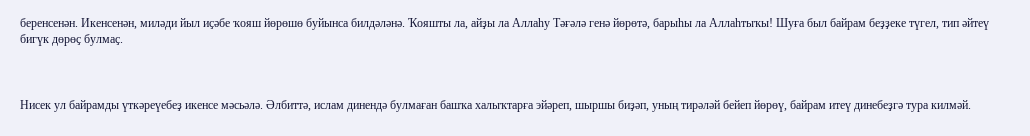беренсенән. Икенсенән, миләди йыл иҫәбе ҡояш йөрөшө буйынса билдәләнә. Ҡояшты ла, айҙы ла Аллаһу Тәғәлә генә йөрөтә, барыһы ла Аллаһтыҡы! Шуға был байрам беҙҙеке түгел, тип әйтеү бигүк дөрөҫ булмаҫ.



Нисек ул байрамды үткәреүебеҙ икенсе мәсьәлә. Әлбиттә, ислам динендә булмаған башҡа халыҡтарға эйәреп, шыршы биҙәп, уның тирәләй бейеп йөрөү, байрам итеү динебеҙгә тура килмәй.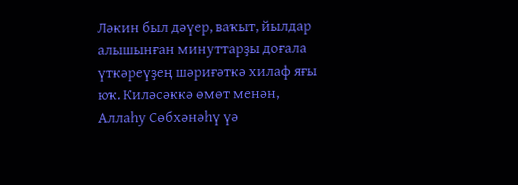Ләкин был дәүер, ваҡыт, йылдар алышынған минуттарҙы доғала үткәреүҙең шәриғәткә хилаф яғы юҡ. Киләсәккә өмөт менән, Аллаһу Сөбхәнәһү үә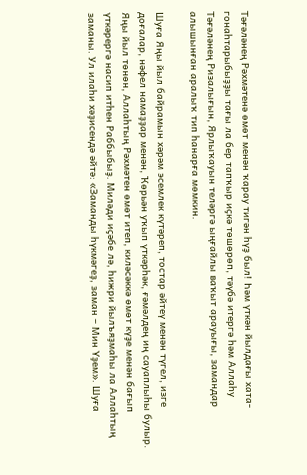Тәғәләнең Рәхмәтенә өмөт менән ҡарау тигән һүҙ был! Һәм үткән йылдағы хата-гонаһтарыбыҙҙы тағы ла бер тапҡыр иҫкә төшөрөп, тәүбә итергә һәм Аллаһу Тәғәләнең Ризалығын, Ярлыҡауын теләргә ыңғайлы ваҡыт арауығы, замандар алышынған аралыҡ тип һанарға мөмкин.

Шуға Яңы йыл байрамын хәрәм эсемлек күтәреп, тостар әйтеү менән түгел, изге доғалар, нәфел намаҙҙар менән, Ҡөрьән уҡып үткәрһәк, ғәмәлдең иң сауаплыһы булыр. Яңы йыл төнөн, Аллаһтың Рәхмәтен өмөт итеп, киләсәккә өмөт күҙе менән бағып үткәрергә насип итһен Раббыбыҙ. Миләди иҫәбе лә, һижри йылъяҙмаһы ла Аллаһтың заманы. Ул илаһи хәҙисендә әйтә: «Заманды һүкмәгеҙ, заман – Мин Үҙем». Шуға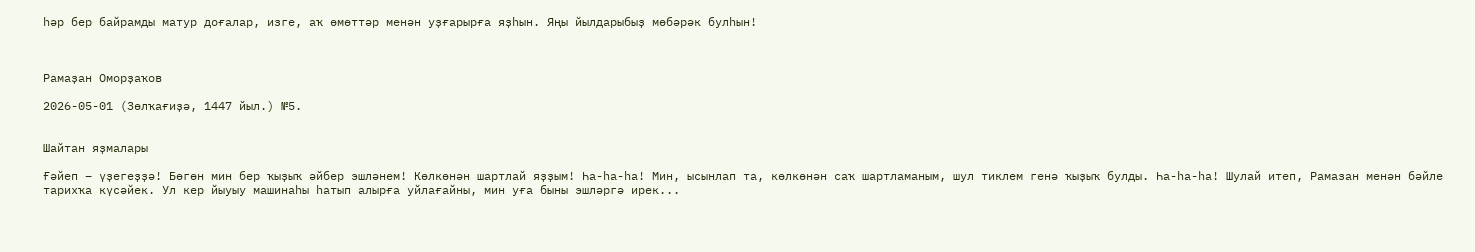һәр бер байрамды матур доғалар, изге, аҡ өмөттәр менән уҙғарырға яҙһын. Яңы йылдарыбыҙ мөбәрәк булһын!



Рамаҙан Оморҙаҡов

2026-05-01 (Зөлҡағиҙә, 1447 йыл.) №5.


Шайтан яҙмалары

Ғәйеп – үҙегеҙҙә! Бөгөн мин бер ҡыҙыҡ әйбер эшләнем! Көлкөнән шартлай яҙҙым! Һа-һа-һа! Мин, ысынлап та, көлкөнән саҡ шартламаным, шул тиклем генә ҡыҙыҡ булды. Һа-һа-һа! Шулай итеп, Рамазан менән бәйле тарихҡа күсәйек. Ул кер йыуыу машинаһы һатып алырға уйлағайны, мин уға быны эшләргә ирек...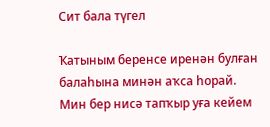Сит бала түгел

Ҡатыным беренсе иренән булған балаһына минән аҡса һорай. Мин бер нисә тапҡыр уға кейем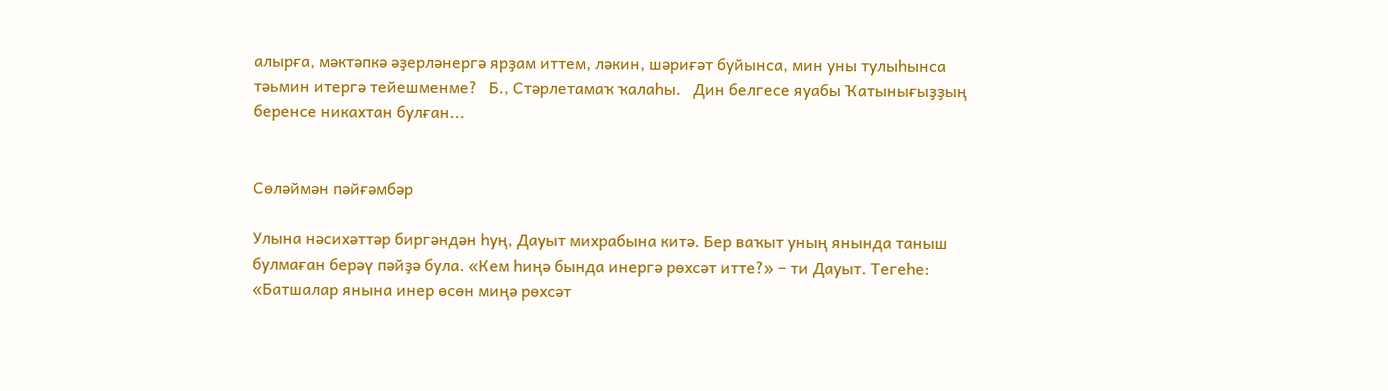алырға, мәктәпкә әҙерләнергә ярҙам иттем, ләкин, шәриғәт буйынса, мин уны тулыһынса тәьмин итергә тейешменме?   Б., Стәрлетамаҡ ҡалаһы.   Дин белгесе яуабы Ҡатынығыҙҙың беренсе никахтан булған...


Сөләймән пәйғәмбәр

Улына нәсихәттәр биргәндән һуң, Дауыт михрабына китә. Бер ваҡыт уның янында таныш булмаған берәү пәйҙә була. «Кем һиңә бында инергә рөхсәт итте?» − ти Дауыт. Тегеһе: «Батшалар янына инер өсөн миңә рөхсәт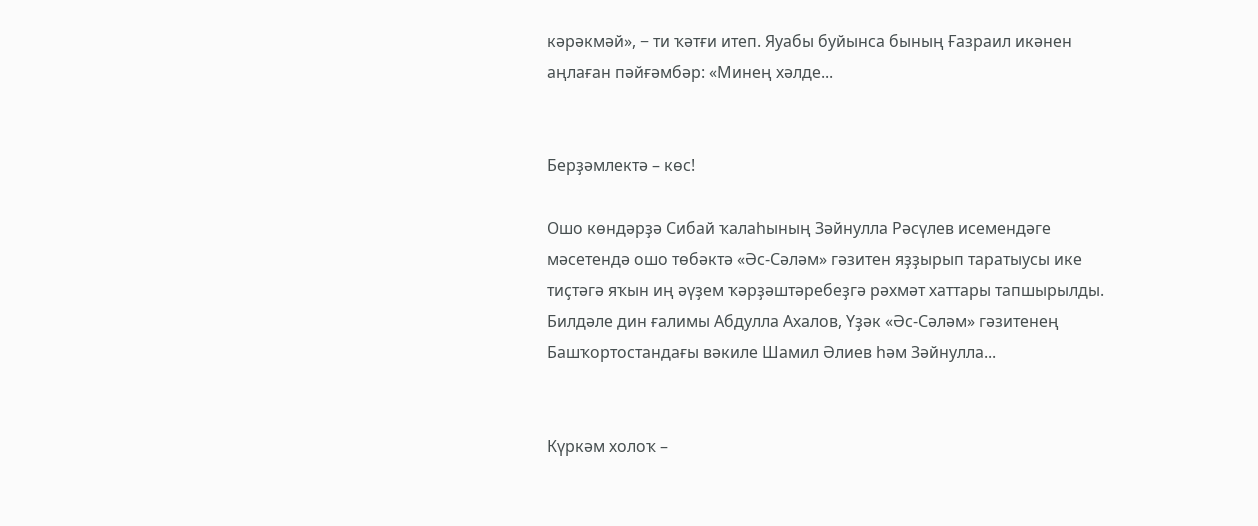кәрәкмәй», − ти ҡәтғи итеп. Яуабы буйынса бының Ғазраил икәнен аңлаған пәйғәмбәр: «Минең хәлде...


Берҙәмлектә – көс!

Ошо көндәрҙә Сибай ҡалаһының Зәйнулла Рәсүлев исемендәге мәсетендә ошо төбәктә «Әс-Сәләм» гәзитен яҙҙырып таратыусы ике тиҫтәгә яҡын иң әүҙем ҡәрҙәштәребеҙгә рәхмәт хаттары тапшырылды.   Билдәле дин ғалимы Абдулла Ахалов, Үҙәк «Әс-Сәләм» гәзитенең Башҡортостандағы вәкиле Шамил Әлиев һәм Зәйнулла...


Күркәм холоҡ –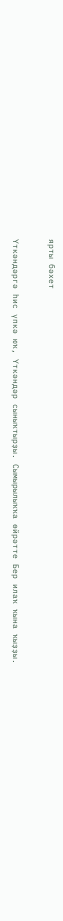ярты бәхет

Үткәндәргә һис үпкә юҡ, Үткәндәр сыныҡтырҙы. Сымырылыҡҡа өйрәтте Бер илаҡ ҡына ҡыҙҙы.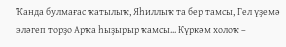Ҡанда булмағас ҡатылыҡ, Яһиллыҡ та бер тамсы, Гел үҙемә эләгеп торҙо Арҡа һыҙырыр ҡамсы... Күркәм холоҡ –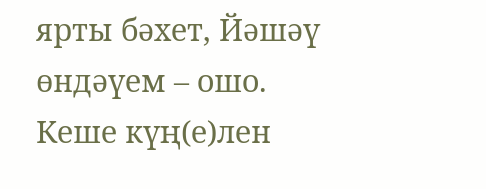ярты бәхет, Йәшәү өндәүем – ошо. Кеше күң(е)лен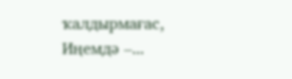ҡалдырмағас, Иңемдә –...